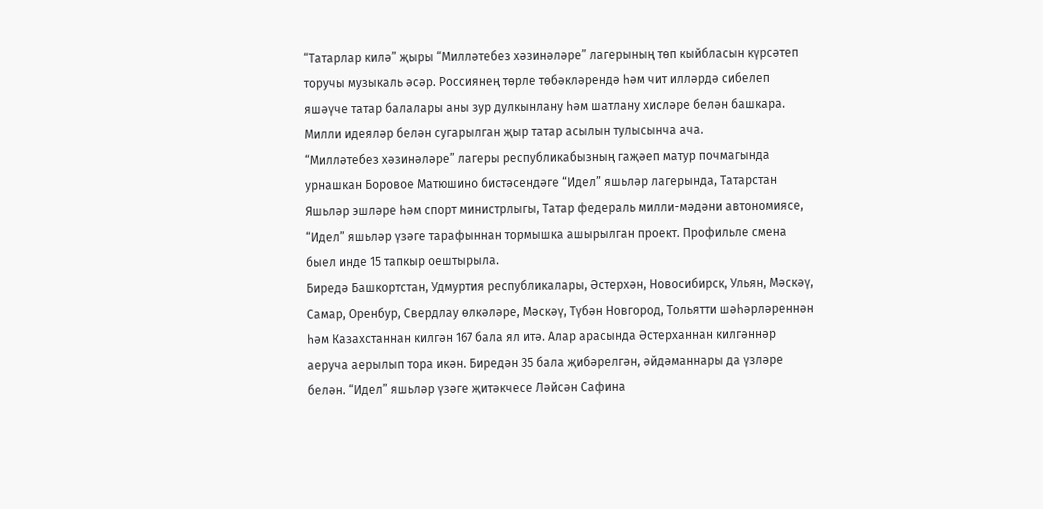“Татарлар килә” җыры “Милләтебез хәзинәләре” лагерының төп кыйбласын күрсәтеп торучы музыкаль әсәр. Россиянең төрле төбәкләрендә һәм чит илләрдә сибелеп яшәүче татар балалары аны зур дулкынлану һәм шатлану хисләре белән башкара. Милли идеяләр белән сугарылган җыр татар асылын тулысынча ача.
“Милләтебез хәзинәләре” лагеры республикабызның гаҗәеп матур почмагында урнашкан Боровое Матюшино бистәсендәге “Идел” яшьләр лагерында, Татарстан Яшьләр эшләре һәм спорт министрлыгы, Татар федераль милли-мәдәни автономиясе, “Идел” яшьләр үзәге тарафыннан тормышка ашырылган проект. Профильле смена быел инде 15 тапкыр оештырыла.
Биредә Башкортстан, Удмуртия республикалары, Әстерхән, Новосибирск, Ульян, Мәскәү, Самар, Оренбур, Свердлау өлкәләре, Мәскәү, Түбән Новгород, Тольятти шәһәрләреннән һәм Казахстаннан килгән 167 бала ял итә. Алар арасында Әстерханнан килгәннәр аеруча аерылып тора икән. Биредән 35 бала җибәрелгән, әйдәманнары да үзләре белән. “Идел” яшьләр үзәге җитәкчесе Ләйсән Сафина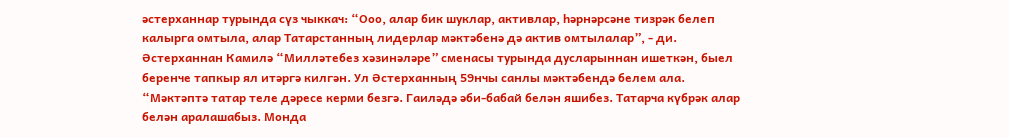әстерханнар турында сүз чыккач: “Ооо, алар бик шуклар, активлар, һәрнәрсәне тизрәк белеп калырга омтыла, алар Татарстанның лидерлар мәктәбенә дә актив омтылалар”, - ди.
Әстерханнан Камилә “Милләтебез хәзинәләре” сменасы турында дусларыннан ишеткән, быел беренче тапкыр ял итәргә килгән. Ул Әстерханның 59нчы санлы мәктәбендә белем ала. “Мәктәптә татар теле дәресе керми безгә. Гаиләдә әби-бабай белән яшибез. Татарча күбрәк алар белән аралашабыз. Монда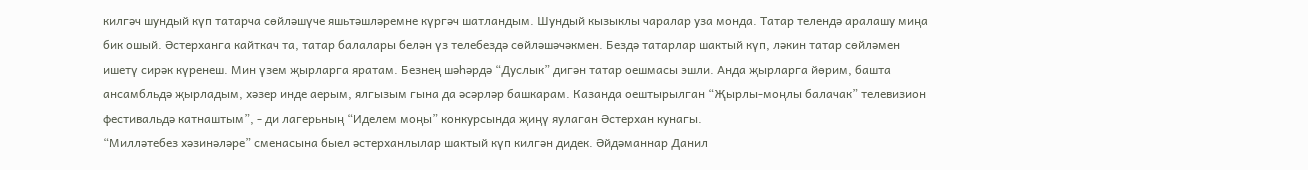килгәч шундый күп татарча сөйләшүче яшьтәшләремне күргәч шатландым. Шундый кызыклы чаралар уза монда. Татар телендә аралашу миңа бик ошый. Әстерханга кайткач та, татар балалары белән үз телебездә сөйләшәчәкмен. Бездә татарлар шактый күп, ләкин татар сөйләмен ишетү сирәк күренеш. Мин үзем җырларга яратам. Безнең шәһәрдә “Дуслык” дигән татар оешмасы эшли. Анда җырларга йөрим, башта ансамбльдә җырладым, хәзер инде аерым, ялгызым гына да әсәрләр башкарам. Казанда оештырылган “Җырлы-моңлы балачак” телевизион фестивальдә катнаштым”, - ди лагерьның “Иделем моңы” конкурсында җиңү яулаган Әстерхан кунагы.
“Милләтебез хәзинәләре” сменасына быел әстерханлылар шактый күп килгән дидек. Әйдәманнар Данил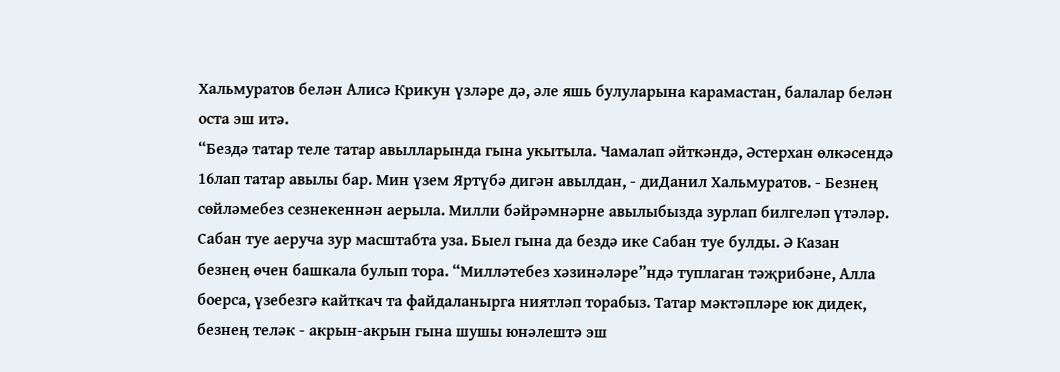Хальмуратов белән Алисә Крикун үзләре дә, әле яшь булуларына карамастан, балалар белән оста эш итә.
“Бездә татар теле татар авылларында гына укытыла. Чамалап әйткәндә, Әстерхан өлкәсендә 16лап татар авылы бар. Мин үзем Яртүбә дигән авылдан, - диДанил Хальмуратов. - Безнең сөйләмебез сезнекеннән аерыла. Милли бәйрәмнәрне авылыбызда зурлап билгеләп үтәләр. Сабан туе аеруча зур масштабта уза. Быел гына да бездә ике Сабан туе булды. Ә Казан безнең өчен башкала булып тора. “Милләтебез хәзинәләре”ндә туплаган тәҗрибәне, Алла боерса, үзебезгә кайткач та файдаланырга ниятләп торабыз. Татар мәктәпләре юк дидек, безнең теләк - акрын-акрын гына шушы юнәлештә эш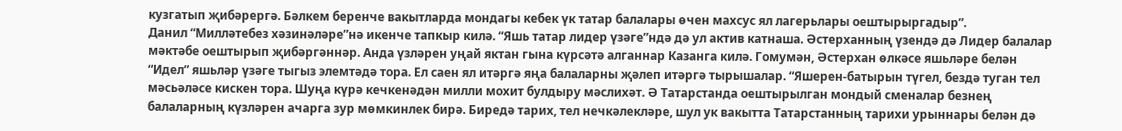кузгатып җибәрергә. Бәлкем беренче вакытларда мондагы кебек үк татар балалары өчен махсус ял лагерьлары оештырыргадыр”.
Данил “Милләтебез хәзинәләре”нә икенче тапкыр килә. “Яшь татар лидер үзәге”ндә дә ул актив катнаша. Әстерханның үзендә дә Лидер балалар мәктәбе оештырып җибәргәннәр. Анда үзләрен уңай яктан гына күрсәтә алганнар Казанга килә. Гомумән, Әстерхан өлкәсе яшьләре белән “Идел” яшьләр үзәге тыгыз элемтәдә тора. Ел саен ял итәргә яңа балаларны җәлеп итәргә тырышалар. “Яшерен-батырын түгел, бездә туган тел мәсьәләсе кискен тора. Шуңа күрә кечкенәдән милли мохит булдыру мәслихәт. Ә Татарстанда оештырылган мондый сменалар безнең балаларның күзләрен ачарга зур мөмкинлек бирә. Биредә тарих, тел нечкәлекләре, шул ук вакытта Татарстанның тарихи урыннары белән дә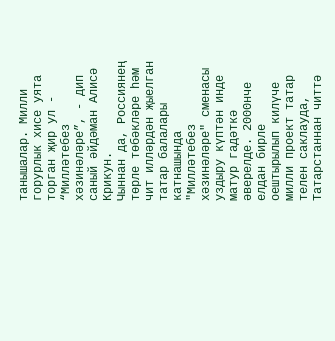танышалар. Милли горурлык хисе уята торган җир ул - “Милләтебез хәзинәләре”, - дип саный әйдәман Алисә Крикун.
Чыннан да, Россиянең төрле төбәкләре һәм чит илләрдән җыелган татар балалары катнашында "Милләтебез хәзинәләре" сменасы уздыру күптән инде матур гадәткә әверелде. 2000нче елдан бирле оештырылып килүче милли проект татар телен саклауда, Татарстаннан читтә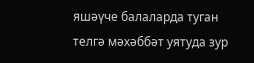яшәүче балаларда туган телгә мәхәббәт уятуда зур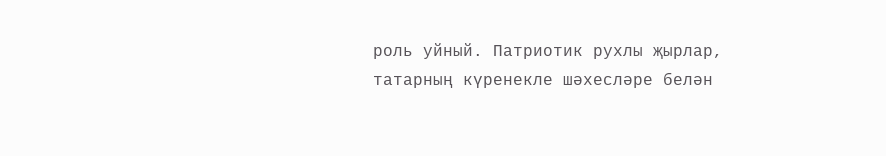роль уйный. Патриотик рухлы җырлар, татарның күренекле шәхесләре белән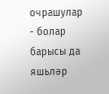очрашулар - болар барысы да яшьләр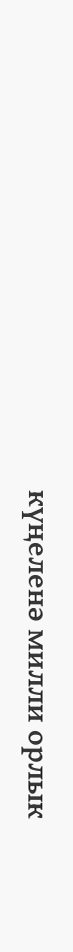күңеленә милли орлык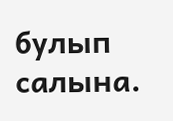булып салына.